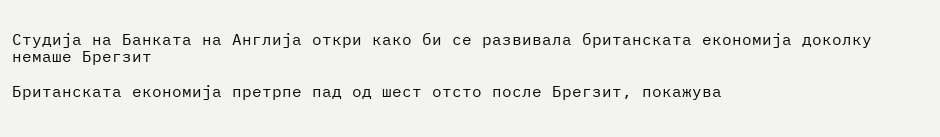Студија на Банката на Англија откри како би се развивала британската економија доколку немаше Брегзит

Британската економија претрпе пад од шест отсто после Брегзит, покажува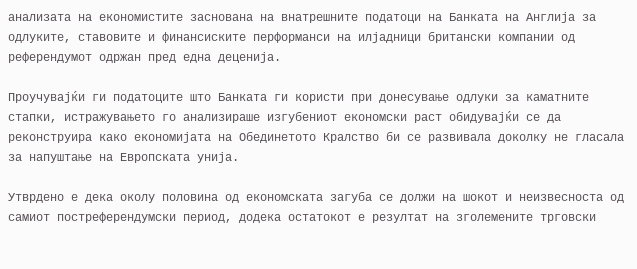анализата на економистите заснована на внатрешните податоци на Банката на Англија за одлуките, ставовите и финансиските перформанси на илјадници британски компании од референдумот одржан пред една деценија.

Проучувајќи ги податоците што Банката ги користи при донесување одлуки за каматните стапки, истражувањето го анализираше изгубениот економски раст обидувајќи се да реконструира како економијата на Обединетото Кралство би се развивала доколку не гласала за напуштање на Европската унија.

Утврдено е дека околу половина од економската загуба се должи на шокот и неизвесноста од самиот постреферендумски период, додека остатокот е резултат на зголемените трговски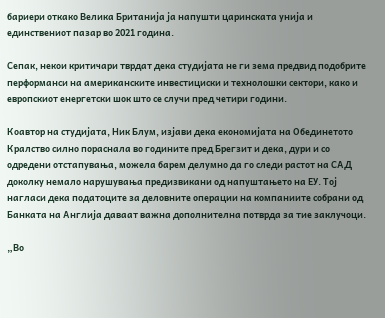бариери откако Велика Британија ја напушти царинската унија и единствениот пазар во 2021 година.

Сепак, некои критичари тврдат дека студијата не ги зема предвид подобрите перформанси на американските инвестициски и технолошки сектори, како и европскиот енергетски шок што се случи пред четири години.

Коавтор на студијата, Ник Блум, изјави дека економијата на Обединетото Кралство силно пораснала во годините пред Брегзит и дека, дури и со одредени отстапувања, можела барем делумно да го следи растот на САД доколку немало нарушувања предизвикани од напуштањето на ЕУ. Тој нагласи дека податоците за деловните операции на компаниите собрани од Банката на Англија даваат важна дополнителна потврда за тие заклучоци.

„Во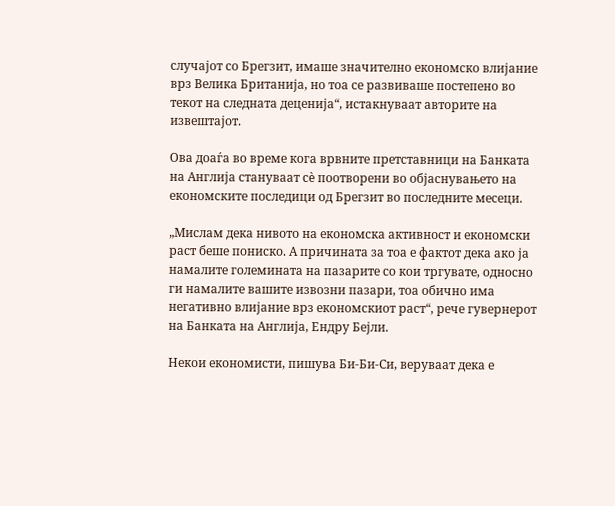случајот со Брегзит, имаше значително економско влијание врз Велика Британија, но тоа се развиваше постепено во текот на следната деценија“, истакнуваат авторите на извештајот.

Ова доаѓа во време кога врвните претставници на Банката на Англија стануваат сè поотворени во објаснувањето на економските последици од Брегзит во последните месеци.

„Мислам дека нивото на економска активност и економски раст беше пониско. А причината за тоа е фактот дека ако ја намалите големината на пазарите со кои тргувате, односно ги намалите вашите извозни пазари, тоа обично има негативно влијание врз економскиот раст“, рече гувернерот на Банката на Англија, Ендру Бејли.

Некои економисти, пишува Би-Би-Си, веруваат дека е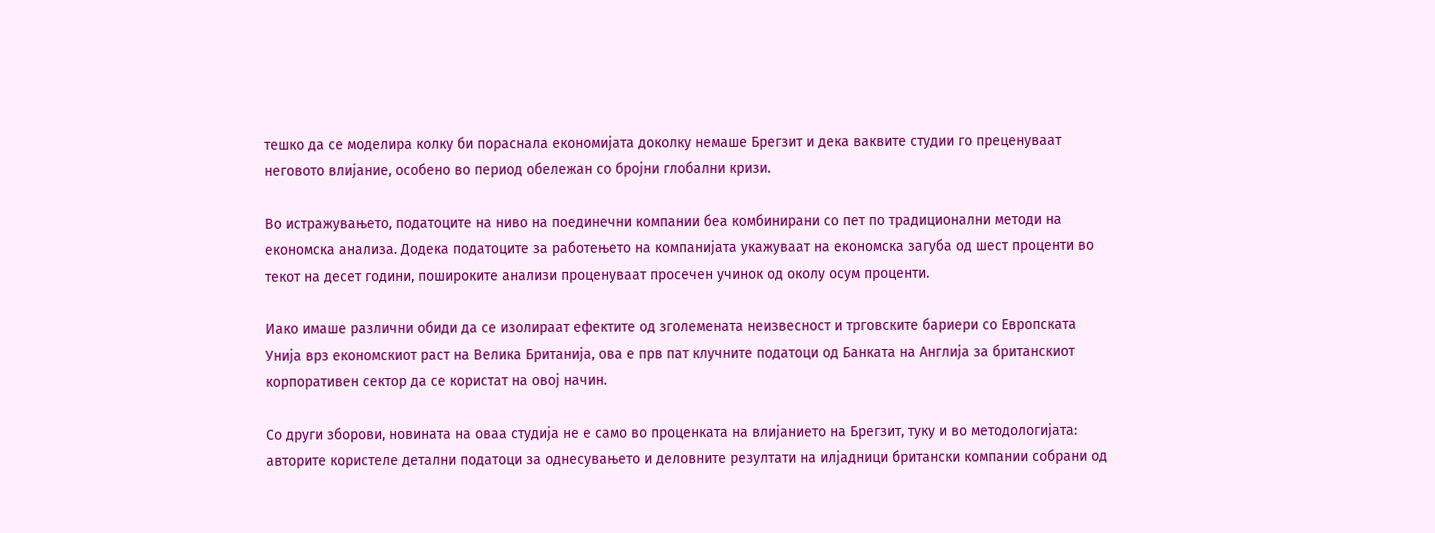тешко да се моделира колку би пораснала економијата доколку немаше Брегзит и дека ваквите студии го преценуваат неговото влијание, особено во период обележан со бројни глобални кризи.

Во истражувањето, податоците на ниво на поединечни компании беа комбинирани со пет по традиционални методи на економска анализа. Додека податоците за работењето на компанијата укажуваат на економска загуба од шест проценти во текот на десет години, пошироките анализи проценуваат просечен учинок од околу осум проценти.

Иако имаше различни обиди да се изолираат ефектите од зголемената неизвесност и трговските бариери со Европската Унија врз економскиот раст на Велика Британија, ова е прв пат клучните податоци од Банката на Англија за британскиот корпоративен сектор да се користат на овој начин.

Со други зборови, новината на оваа студија не е само во проценката на влијанието на Брегзит, туку и во методологијата: авторите користеле детални податоци за однесувањето и деловните резултати на илјадници британски компании собрани од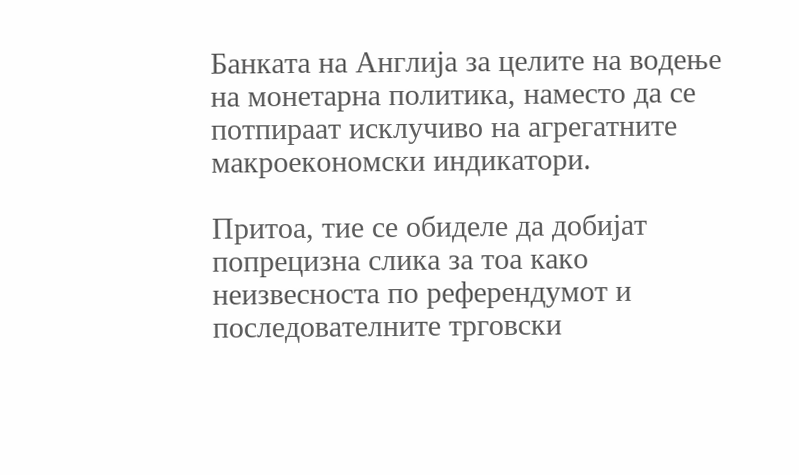Банката на Англија за целите на водење на монетарна политика, наместо да се потпираат исклучиво на агрегатните макроекономски индикатори.

Притоа, тие се обиделе да добијат попрецизна слика за тоа како неизвесноста по референдумот и последователните трговски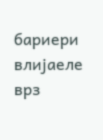бариери влијаеле врз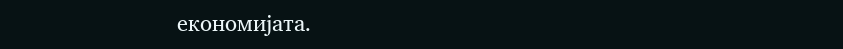економијата.